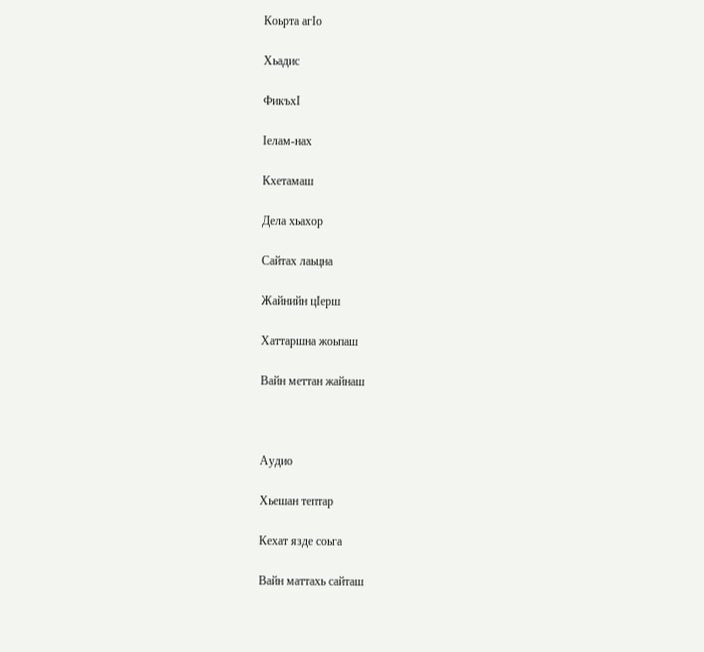Коьрта агIо

Хьадис

ФикъхI

Iелам-нах

Кхетамаш

Дела хьахор

Сайтах лаьцна

Жайнийн цIерш

Хаттаршна жоьпаш

Вайн меттан жайнаш



Аудио

Хьешан тептар

Кехат язде соьга

Вайн маттахь сайташ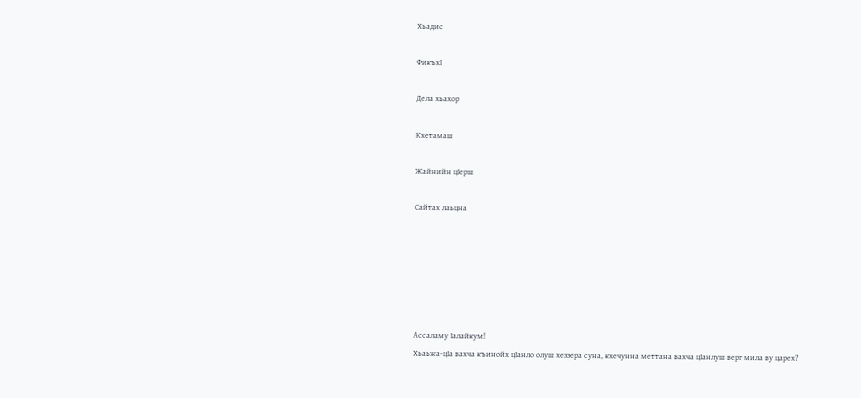Хьадис

ФикъхI

Дела хьахор

Кхетамаш

Жайнийн цIерш

Сайтах лаьцна






Ассаламу Iалайкум!
Хьаьжа-цIа вахча къинойх цIанло олуш хеззера суна, кхечунна меттана вахча цIанлуш верг мила ву царех?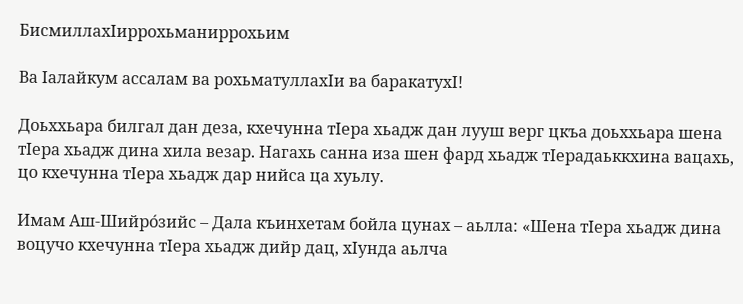БисмиллахIиррохьманиррохьим

Ва Iалайкум ассалам ва рохьматуллахIи ва баракатухI!

Доьххьара билгал дан деза, кхечунна тIера хьадж дан лууш верг цкъа доьххьара шена тIера хьадж дина хила везар. Нагахь санна иза шен фард хьадж тIерадаьккхина вацахь, цо кхечунна тIера хьадж дар нийса ца хуьлу.

Имам Аш-Шийро́зийс – Дала къинхетам бойла цунах – аьлла: «Шена тIера хьадж дина воцучо кхечунна тIера хьадж дийр дац, хIунда аьлча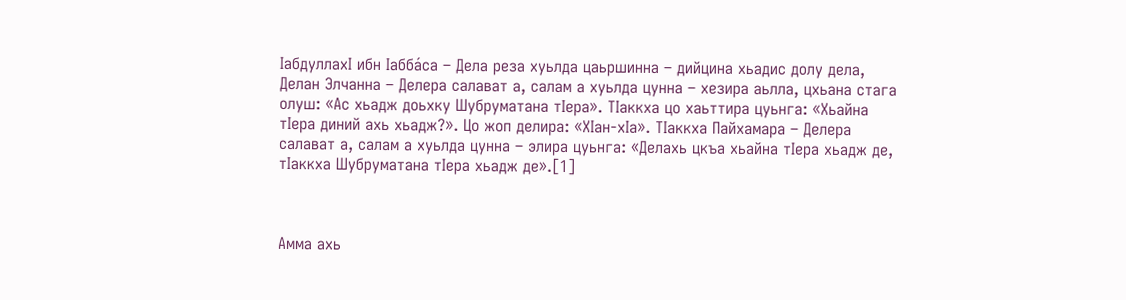IабдуллахI ибн Iабба́са – Дела реза хуьлда цаьршинна – дийцина хьадис долу дела, Делан Элчанна – Делера салават а, салам а хуьлда цунна – хезира аьлла, цхьана стага олуш: «Ас хьадж доьхку Шубруматана тIера». ТIаккха цо хаьттира цуьнга: «Хьайна тIера диний ахь хьадж?». Цо жоп делира: «ХIан-хIа». ТIаккха Пайхамара – Делера салават а, салам а хуьлда цунна – элира цуьнга: «Делахь цкъа хьайна тIера хьадж де, тIаккха Шубруматана тIера хьадж де».[1]



Амма ахь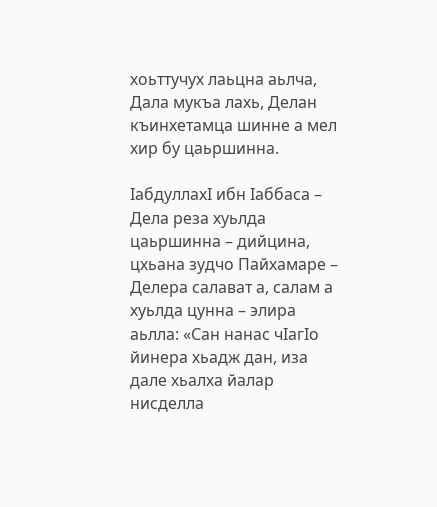хоьттучух лаьцна аьлча, Дала мукъа лахь, Делан къинхетамца шинне а мел хир бу цаьршинна.

IабдуллахI ибн Iаббаса – Дела реза хуьлда цаьршинна – дийцина, цхьана зудчо Пайхамаре – Делера салават а, салам а хуьлда цунна – элира аьлла: «Сан нанас чIагIо йинера хьадж дан, иза дале хьалха йалар нисделла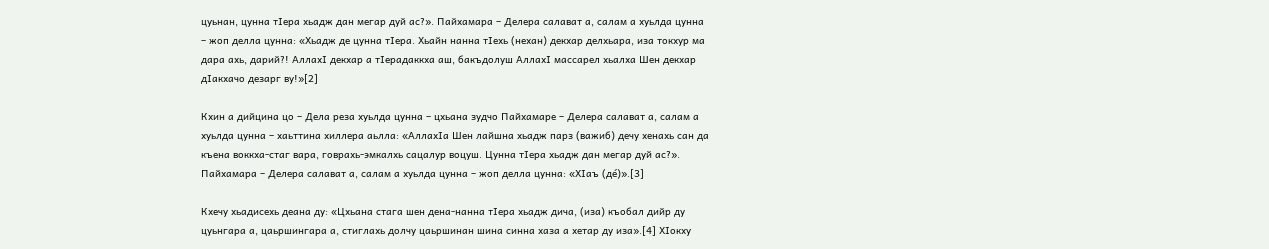цуьнан, цунна тIера хьадж дан мегар дуй ас?». Пайхамара – Делера салават а, салам а хуьлда цунна – жоп делла цунна: «Хьадж де цунна тIера. Хьайн нанна тIехь (нехан) декхар делхьара, иза токхур ма дара ахь, дарий?! АллахI декхар а тIерадаккха аш, бакъдолуш АллахI массарел хьалха Шен декхар дIакхачо дезарг ву!»[2]

Кхин а дийцина цо – Дела реза хуьлда цунна – цхьана зудчо Пайхамаре – Делера салават а, салам а хуьлда цунна – хаьттина хиллера аьлла: «АллахIа Шен лайшна хьадж парз (важиб) дечу хенахь сан да къена воккха-стаг вара, говрахь-эмкалхь сацалур воцуш. Цунна тIера хьадж дан мегар дуй ас?». Пайхамара – Делера салават а, салам а хуьлда цунна – жоп делла цунна: «ХIаъ (де́)».[3]

Кхечу хьадисехь деана ду: «Цхьана стага шен дена-нанна тIера хьадж дича, (иза) къобал дийр ду цуьнгара а, цаьршингара а, стиглахь долчу цаьршинан шина синна хаза а хетар ду иза».[4] ХIокху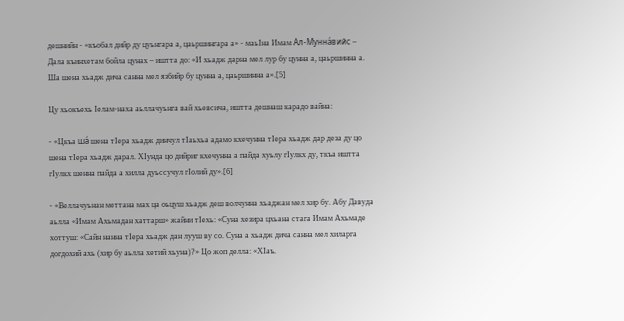дешнийн - «къобал дийр ду цуьнгара а, цаьршингара а» - маьIна Имам Ал-Мунна́вийс – Дала къинхетам бойла цунах – иштта до: «И хьадж дарна мел лур бу цунна а, цаьршинна а. Ша шена хьадж дича санна мел язбийр бу цунна а, цаьршинна а».[5]

Цу хьокъехь Iелам-наха аьллачуьнга вай хьевсича, иштта дешнаш карадо вайна:

- «Цкъа ша́ шена тIера хьадж динчул тIаьхьа адамо кхечунна тIера хьадж дар деза ду цо шена тIера хьадж дарал. ХIунда цо дийриг кхечунна а пайда хуьлу гIулкх ду, ткъа иштта гIулкх шенна пайда а хилла дуьссучул гIолий ду».[6]

- «Веллачуьнан меттана мах ца оьцуш хьадж деш волчунна хьаджан мел хир бу. Абу Давуда аьлла «Имам Ахьмадан хаттарш» жайни тIехь: «Суна хезира цхьана стага Имам Ахьмаде хоттуш: «Сайн нанна тIера хьадж дан лууш ву со. Суна а хьадж дича санна мел хиларга догдохий ахь (хир бу аьлла хетий хьуна)?» Цо жоп делла: «ХIаъ.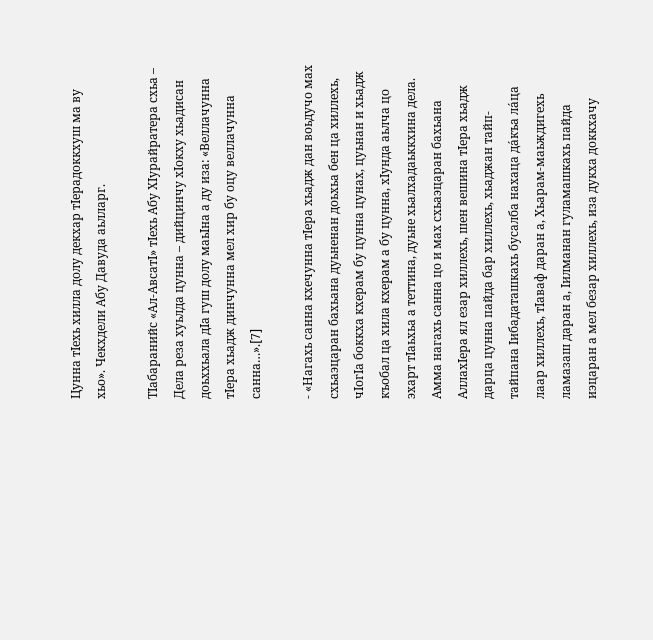Цунна тIехь хилла долу декхар тIерадоккхуш ма ву хьо». Чекхдели Абу Давуда аьлларг.

ТIабаранийс «Ал-АвсатI» тIехь Абу ХIурайратера схьа – Дела реза хуьлда цунна – дийцинчу хIокху хьадисан доьххьала дIа гуш долу маьIна а ду иза: «Веллачунна тIера хьадж динчунна мел хир бу оцу веллачунна санна…».[7]

- «Нагахь санна кхечунна тIера хьадж дан воьдучо мах схьаэцаран бахьана дуьненан доьхьа бен ца хиллехь, чIогIа боккха кхерам бу цунна цунах, цуьнан и хьадж къобал ца хила кхерам а бу цунна, хIунда аьлча цо эхарт тIаьхьа а теттина, дуьне хьалхадаьккхина дела. Амма нагахь санна цо и мах схьаэцаран бахьана АллахIера ял езар хиллехь, шен вешина тIера хьадж дарца цунна пайда бар хиллехь, хьаджан тайп-тайпана Iибадаташкахь бусалба нахаца да́къа ла́ца лаар хиллехь, тIаваф даран а, Хьарам-маьждигехь ламазаш даран а, Iилманан гуламашкахь пайда иэцаран а мел безар хиллехь, иза дукха доккхачу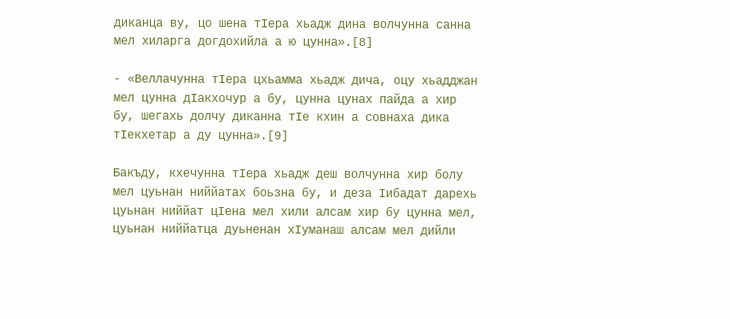диканца ву, цо шена тIера хьадж дина волчунна санна мел хиларга догдохийла а ю цунна».[8]

- «Веллачунна тIера цхьамма хьадж дича, оцу хьадджан мел цунна дIакхочур а бу, цунна цунах пайда а хир бу, шегахь долчу диканна тIе кхин а совнаха дика тIекхетар а ду цунна».[9]

Бакъду, кхечунна тIера хьадж деш волчунна хир болу мел цуьнан ниййатах боьзна бу, и деза Iибадат дарехь цуьнан ниййат цIена мел хили алсам хир бу цунна мел, цуьнан ниййатца дуьненан хIуманаш алсам мел дийли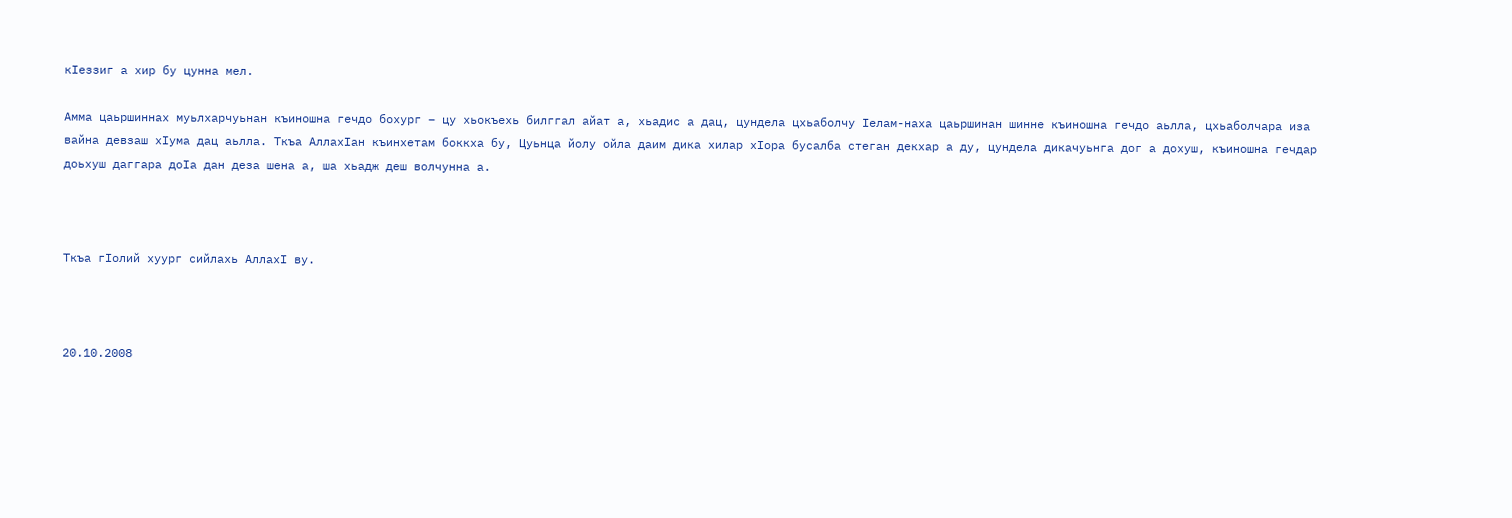кIеззиг а хир бу цунна мел.

Амма цаьршиннах муьлхарчуьнан къиношна гечдо бохург – цу хьокъехь билггал айат а, хьадис а дац, цундела цхьаболчу Iелам-наха цаьршинан шинне къиношна гечдо аьлла, цхьаболчара иза вайна девзаш хIума дац аьлла. Ткъа АллахIан къинхетам боккха бу, Цуьнца йолу ойла даим дика хилар хIора бусалба стеган декхар а ду, цундела дикачуьнга дог а дохуш, къиношна гечдар доьхуш даггара доIа дан деза шена а, ша хьадж деш волчунна а.



Ткъа гIолий хуург сийлахь АллахI ву.



20.10.2008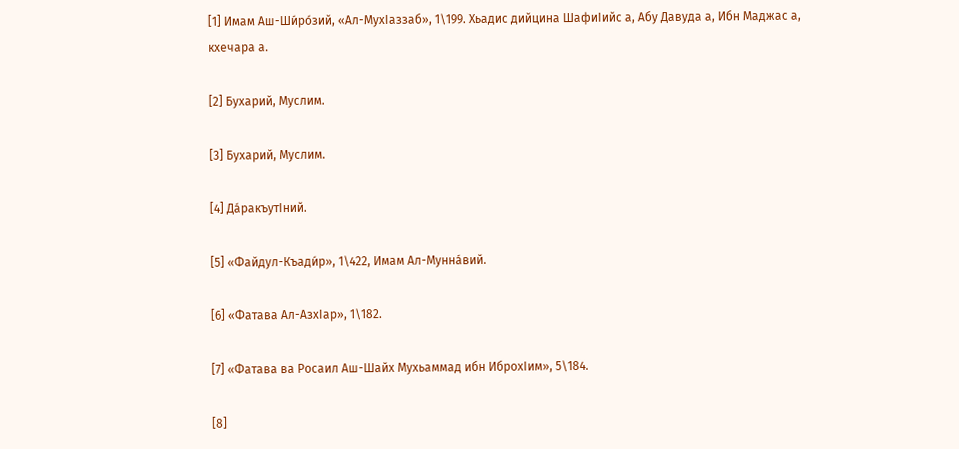[1] Имам Аш-Ши́ро́зий, «Ал-МухIаззаб», 1\199. Хьадис дийцина ШафиIийс а, Абу Давуда а, Ибн Маджас а, кхечара а.

[2] Бухарий, Муслим.

[3] Бухарий, Муслим.

[4] Да́ракъутIний.

[5] «Файдул-Къади́р», 1\422, Имам Ал-Мунна́вий.

[6] «Фатава Ал-АзхIар», 1\182.

[7] «Фатава ва Росаил Аш-Шайх Мухьаммад ибн ИброхIим», 5\184.

[8]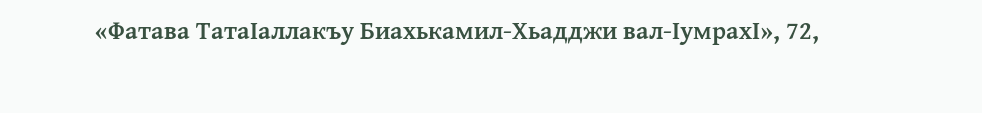«Фатава ТатаIаллакъу Биахькамил-Хьадджи вал-IумрахI», 72,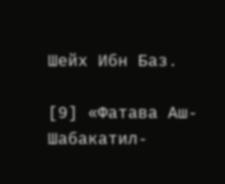Шейх Ибн Баз.

[9] «Фатава Аш-Шабакатил-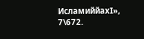ИсламиййахI», 7\672.